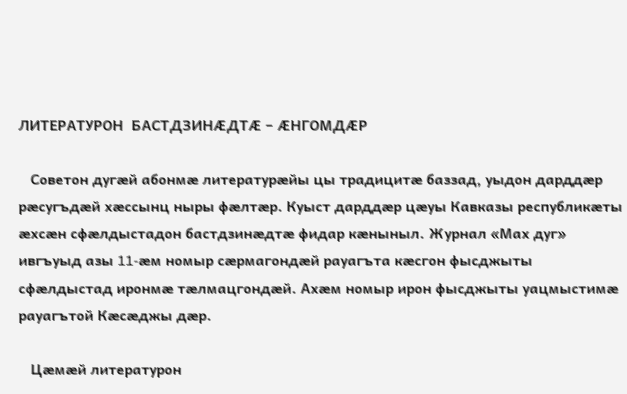ЛИТЕРАТУРОН  БАСТДЗИНÆДТÆ – ÆНГОМДÆР

   Советон дугæй абонмæ литературæйы цы традицитæ баззад, уыдон дарддæр рæсугъдæй хæссынц ныры фæлтæр. Куыст дарддæр цæуы Кавказы республикæты æхсæн сфæлдыстадон бастдзинæдтæ фидар кæныныл. Журнал «Мах дуг» ивгъуыд азы 11-æм номыр сæрмагондæй рауагъта кæсгон фысджыты сфæлдыстад иронмæ тæлмацгондæй. Ахæм номыр ирон фысджыты уацмыстимæ рауагътой Кæсæджы дæр.

   Цæмæй литературон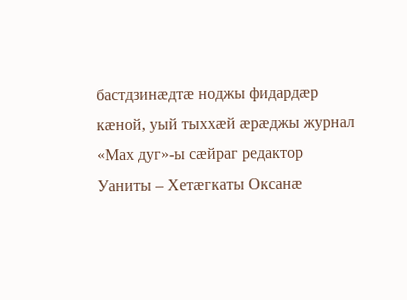бастдзинæдтæ ноджы фидардæр кæной, уый тыххæй æрæджы журнал «Мах дуг»-ы сæйраг редактор Уаниты – Хетæгкаты Оксанæ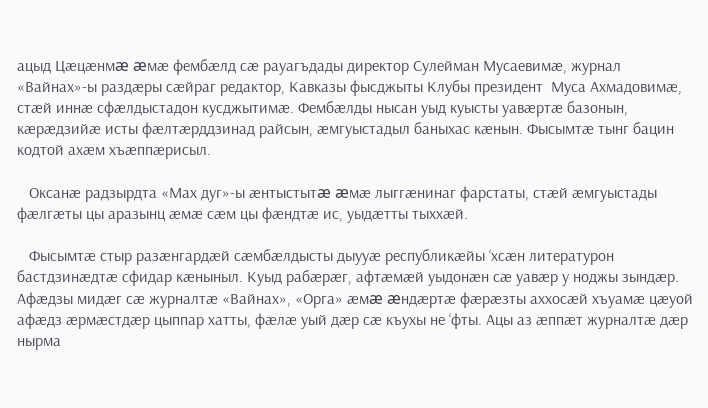ацыд Цæцæнмæ æмæ фембæлд сæ рауагъдады директор Сулейман Мусаевимæ, журнал «Вайнах»-ы раздæры сæйраг редактор, Кавказы фысджыты Клубы президент  Муса Ахмадовимæ, стæй иннæ сфæлдыстадон кусджытимæ. Фембæлды нысан уыд куысты уавæртæ базонын, кæрæдзийæ исты фæлтæрддзинад райсын, æмгуыстадыл баныхас кæнын. Фысымтæ тынг бацин кодтой ахæм хъæппæрисыл.

   Оксанæ радзырдта «Мах дуг»-ы æнтыстытæ æмæ лыггæнинаг фарстаты, стæй æмгуыстады фæлгæты цы аразынц æмæ сæм цы фæндтæ ис, уыдæтты тыххæй.

   Фысымтæ стыр разæнгардæй сæмбæлдысты дыууæ республикæйы ‘хсæн литературон бастдзинæдтæ сфидар кæныныл. Куыд рабæрæг, афтæмæй уыдонæн сæ уавæр у ноджы зындæр. Афæдзы мидæг сæ журналтæ «Вайнах», «Орга» æмæ æндæртæ фæрæзты аххосæй хъуамæ цæуой афæдз æрмæстдæр цыппар хатты, фæлæ уый дæр сæ къухы не ‘фты. Ацы аз æппæт журналтæ дæр нырма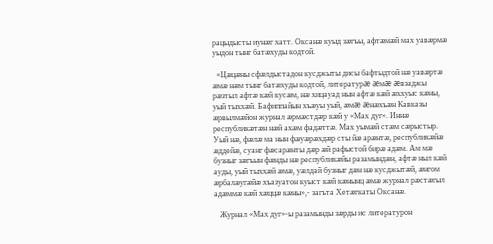рацыдысты иунæг хатт. Оксанæ куыд зæгъы, афтæмæй мах уавæрмæ уыдон тынг батæхуды кодтой.

  «Цæцæны сфæлдыстадон кусджыты дисы бафтыдтой нæ уавæртæ æмæ нæм тынг батæхуды кодтой, литературæ æмæ æвзаджы рæзтыл афтæ кæй кусæм, нæ хицауад нын афтæ кæй æххуыс кæны, уый тыххæй. Бафиппайын хъæуы уый, æмæ æнæхъæн Кавказы æрвылмæйон журнал æрмæстдæр кæй у «Мах дуг». Иннæ республикæтæн нæй ахæм фадæттæ. Мах уымæй стæм сæрыстыр. Уый нæ, фæлæ ма нын фæуæрæхдæр сты йæ арæнтæ, республикæйæ æддейæ, суанг фæсарæнты дæр æй рафыстой бирæ адæм. Ам мæ бузныг зæгъын фæнды нæ республикæйы разамындæн, афтæ ныл кæй ауды, уый тыххæй æмæ, уæлдай бузныг дæн нæ кусджытæй, æнгом æрбалæугæйæ хъазуатон куыст кæй кæнынц æмæ журнал рæстæгыл адæммæ кæй хæццæ кæны»,- загъта Хетæгкаты Оксанæ.

   Журнал «Мах дуг»-ы разамынды зæрды ис литературон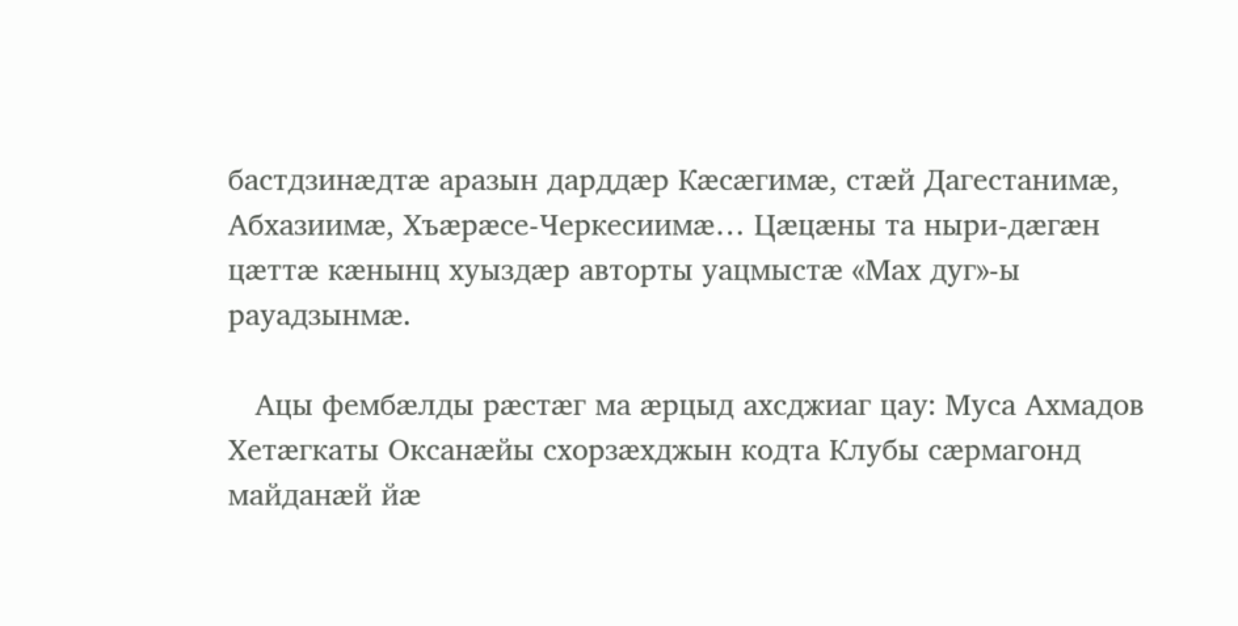бастдзинæдтæ аразын дарддæр Кæсæгимæ, стæй Дагестанимæ,  Абхазиимæ, Хъæрæсе-Черкесиимæ… Цæцæны та ныри-дæгæн цæттæ кæнынц хуыздæр авторты уацмыстæ «Мах дуг»-ы рауадзынмæ.

   Ацы фембæлды рæстæг ма æрцыд ахсджиаг цау: Муса Ахмадов Хетæгкаты Оксанæйы схорзæхджын кодта Клубы сæрмагонд майданæй йæ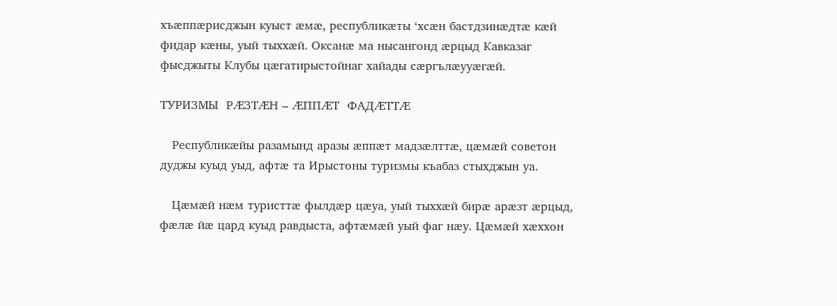хъæппæрисджын куыст æмæ, республикæты ‘хсæн бастдзинæдтæ кæй фидар кæны, уый тыххæй. Оксанæ ма нысангонд æрцыд Кавказаг фысджыты Клубы цæгатирыстойнаг хайады сæргълæууæгæй.

ТУРИЗМЫ  РÆЗТÆН – ÆППÆТ  ФАДÆТТÆ

   Республикæйы разамынд аразы æппæт мадзæлттæ, цæмæй советон дуджы куыд уыд, афтæ та Ирыстоны туризмы къабаз стыхджын уа.

   Цæмæй нæм туристтæ фылдæр цæуа, уый тыххæй бирæ арæзт æрцыд, фæлæ йæ цард куыд равдыста, афтæмæй уый фаг нæу. Цæмæй хæххон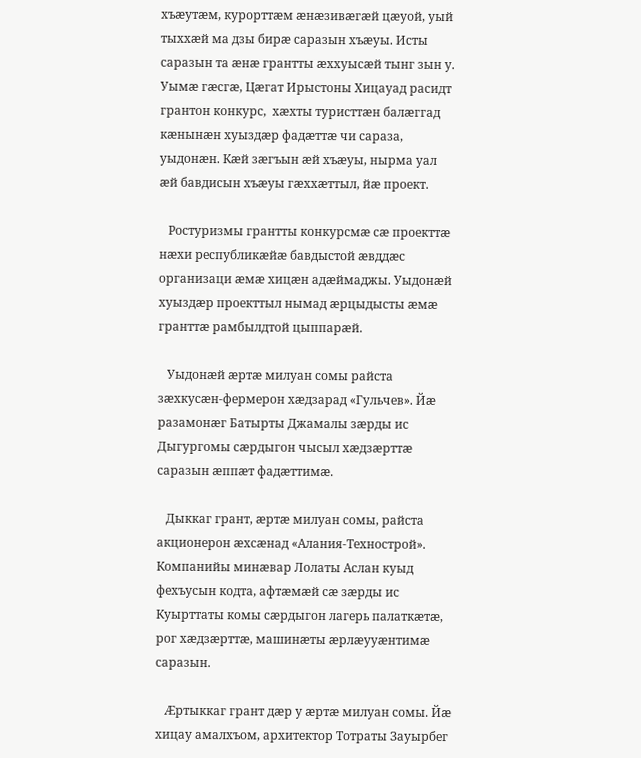хъæутæм, курорттæм æнæзивæгæй цæуой, уый тыххæй ма дзы бирæ саразын хъæуы. Исты саразын та æнæ грантты æххуысæй тынг зын у. Уымæ гæсгæ, Цæгат Ирыстоны Хицауад расидт грантон конкурс,  хæхты туристтæн балæггад кæнынæн хуыздæр фадæттæ чи сараза, уыдонæн. Кæй зæгъын æй хъæуы, нырма уал æй бавдисын хъæуы гæххæттыл, йæ проект.

   Ростуризмы грантты конкурсмæ сæ проекттæ нæхи республикæйæ бавдыстой æвддæс организаци æмæ хицæн адæймаджы. Уыдонæй хуыздæр проекттыл нымад æрцыдысты æмæ гранттæ рамбылдтой цыппарæй.

   Уыдонæй æртæ милуан сомы райста зæхкусæн-фермерон хæдзарад «Гульчев». Йæ разамонæг Батырты Джамалы зæрды ис Дыгургомы сæрдыгон чысыл хæдзæрттæ саразын æппæт фадæттимæ.

   Дыккаг грант, æртæ милуан сомы, райста акционерон æхсæнад «Алания-Технострой». Компанийы минæвар Лолаты Аслан куыд фехъусын кодта, афтæмæй сæ зæрды ис Куырттаты комы сæрдыгон лагерь палаткæтæ, рог хæдзæрттæ, машинæты æрлæууæнтимæ саразын.

   Æртыккаг грант дæр у æртæ милуан сомы. Йæ хицау амалхъом, архитектор Тотраты Зауырбег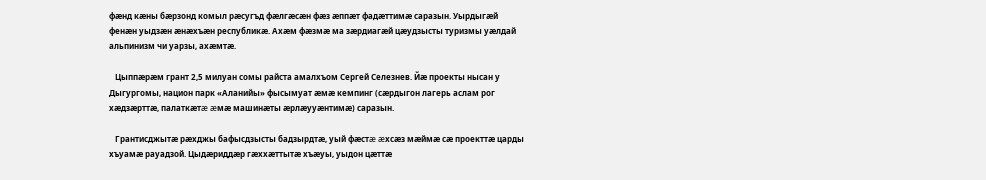фæнд кæны бæрзонд комыл рæсугъд фæлгæсæн фæз æппæт фадæттимæ саразын. Уырдыгæй фенæн уыдзæн æнæхъæн республикæ. Ахæм фæзмæ ма зæрдиагæй цæудзысты туризмы уæлдай альпинизм чи уарзы, ахæмтæ.

   Цыппæрæм грант 2,5 милуан сомы райста амалхъом Сергей Селезнев. Йæ проекты нысан у Дыгургомы, национ парк «Аланийы» фысымуат æмæ кемпинг (сæрдыгон лагерь аслам рог хæдзæрттæ, палаткæтæ æмæ машинæты æрлæууæнтимæ) саразын.

   Грантисджытæ рæхджы бафысдзысты бадзырдтæ, уый фæстæ æхсæз мæймæ сæ проекттæ царды хъуамæ рауадзой. Цыдæриддæр гæххæттытæ хъæуы, уыдон цæттæ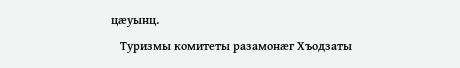цæуынц.

   Туризмы комитеты разамонæг Хъодзаты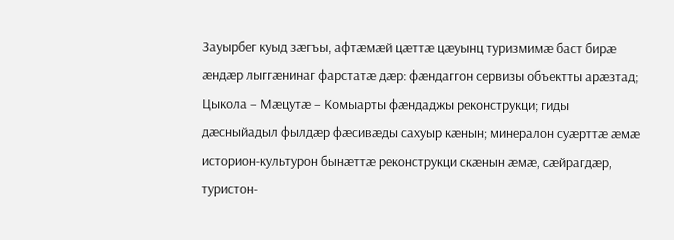Зауырбег куыд зæгъы, афтæмæй цæттæ цæуынц туризмимæ баст бирæ æндæр лыггæнинаг фарстатæ дæр: фæндаггон сервизы объектты арæзтад; Цыкола – Мæцутæ – Комыарты фæндаджы реконструкци; гиды дæсныйадыл фылдæр фæсивæды сахуыр кæнын; минералон суæрттæ æмæ историон-культурон бынæттæ реконструкци скæнын æмæ, сæйрагдæр, туристон-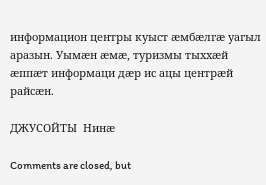информацион центры куыст æмбæлгæ уагыл аразын. Уымæн æмæ, туризмы тыххæй æппæт информаци дæр ис ацы центрæй райсæн.

ДЖУСОЙТЫ  Нинæ

Comments are closed, but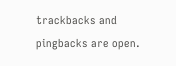trackbacks and pingbacks are open.